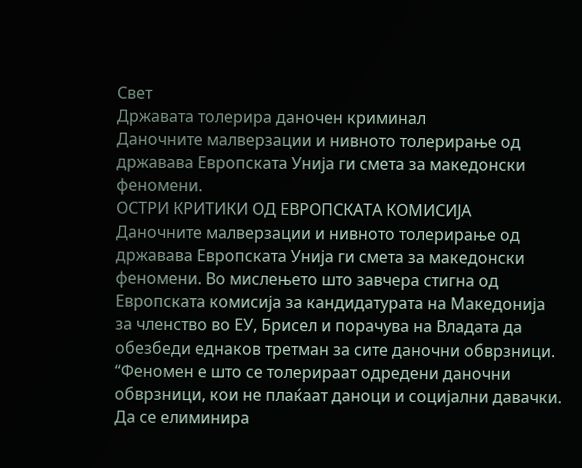Свет
Државата толерира даночeн криминал
Даночните малверзации и нивното толерирање од државава Европската Унија ги смета за македонски феномени.
ОСТРИ КРИТИКИ ОД ЕВРОПСКАТА КОМИСИЈА
Даночните малверзации и нивното толерирање од државава Европската Унија ги смета за македонски феномени. Во мислењето што завчера стигна од Европската комисија за кандидатурата на Македонија за членство во ЕУ, Брисел и порачува на Владата да обезбеди еднаков третман за сите даночни обврзници.
“Феномен е што се толерираат одредени даночни обврзници, кои не плаќаат даноци и социјални давачки. Да се елиминира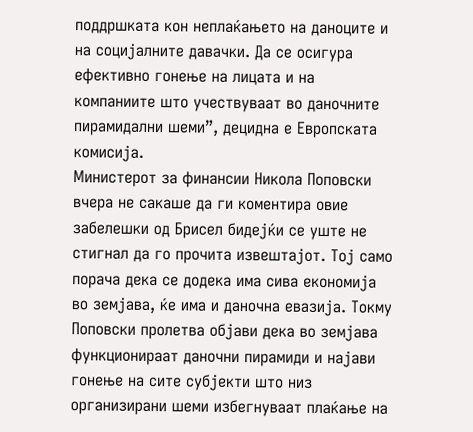поддршката кон неплаќањето на даноците и на социјалните давачки. Да се осигура ефективно гонење на лицата и на компаниите што учествуваат во даночните пирамидални шеми”, децидна е Европската комисија.
Министерот за финансии Никола Поповски вчера не сакаше да ги коментира овие забелешки од Брисел бидејќи се уште не стигнал да го прочита извештајот. Тој само порача дека се додека има сива економија во земјава, ќе има и даночна евазија. Токму Поповски пролетва објави дека во земјава функционираат даночни пирамиди и најави гонење на сите субјекти што низ организирани шеми избегнуваат плаќање на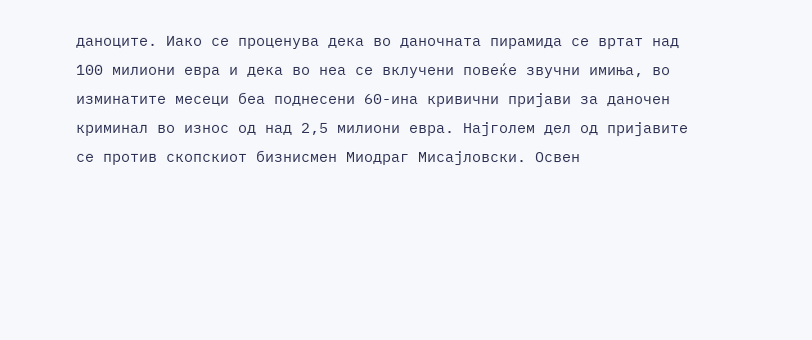даноците. Иако се проценува дека во даночната пирамида се вртат над 100 милиони евра и дека во неа се вклучени повеќе звучни имиња, во изминатите месеци беа поднесени 60-ина кривични пријави за даночен криминал во износ од над 2,5 милиони евра. Најголем дел од пријавите се против скопскиот бизнисмен Миодраг Мисајловски. Освен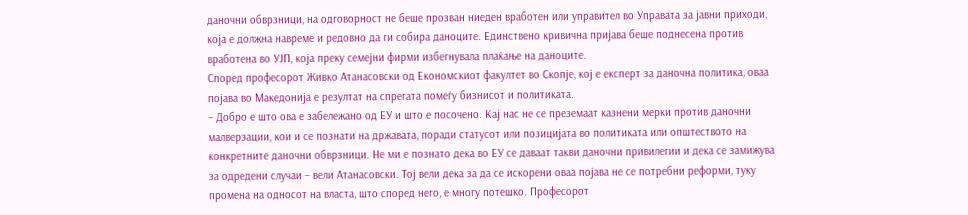даночни обврзници, на одговорност не беше прозван ниеден вработен или управител во Управата за јавни приходи, која е должна навреме и редовно да ги собира даноците. Единствено кривична пријава беше поднесена против вработена во УЈП, која преку семејни фирми избегнувала плаќање на даноците.
Според професорот Живко Атанасовски од Економскиот факултет во Скопје, кој е експерт за даночна политика, оваа појава во Македонија е резултат на спрегата помеѓу бизнисот и политиката.
– Добро е што ова е забележано од ЕУ и што е посочено. Кај нас не се преземаат казнени мерки против даночни малверзации, кои и се познати на државата, поради статусот или позицијата во политиката или општеството на конкретните даночни обврзници. Не ми е познато дека во ЕУ се даваат такви даночни привилегии и дека се замижува за одредени случаи – вели Атанасовски. Тој вели дека за да се искорени оваа појава не се потребни реформи, туку промена на односот на власта, што според него, е многу потешко. Професорот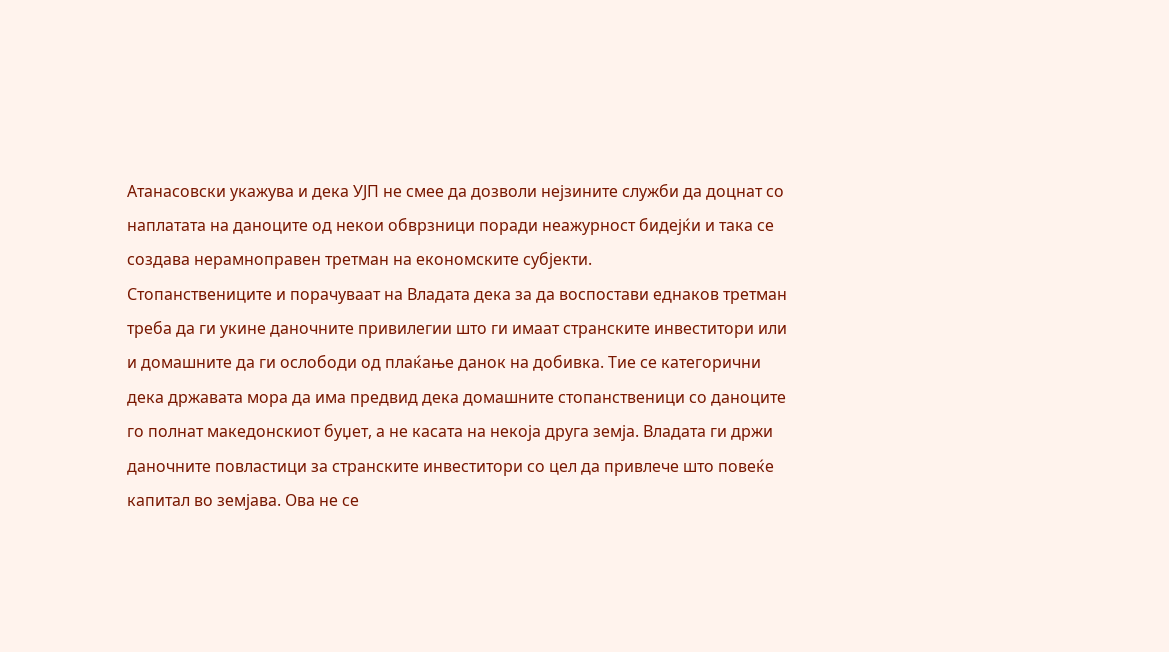Атанасовски укажува и дека УЈП не смее да дозволи нејзините служби да доцнат со наплатата на даноците од некои обврзници поради неажурност бидејќи и така се создава нерамноправен третман на економските субјекти.
Стопанствениците и порачуваат на Владата дека за да воспостави еднаков третман треба да ги укине даночните привилегии што ги имаат странските инвеститори или и домашните да ги ослободи од плаќање данок на добивка. Тие се категорични дека државата мора да има предвид дека домашните стопанственици со даноците го полнат македонскиот буџет, а не касата на некоја друга земја. Владата ги држи даночните повластици за странските инвеститори со цел да привлече што повеќе капитал во земјава. Ова не се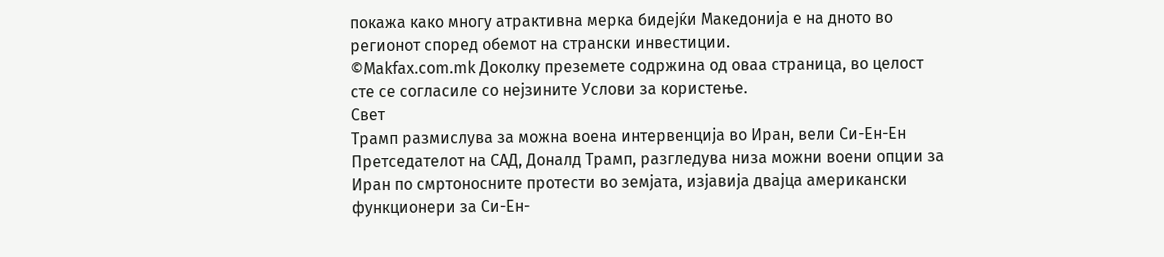покажа како многу атрактивна мерка бидејќи Македонија е на дното во регионот според обемот на странски инвестиции.
©Makfax.com.mk Доколку преземете содржина од оваа страница, во целост сте се согласиле со нејзините Услови за користење.
Свет
Трамп размислува за можна воена интервенција во Иран, вели Си-Ен-Ен
Претседателот на САД, Доналд Трамп, разгледува низа можни воени опции за Иран по смртоносните протести во земјата, изјавија двајца американски функционери за Си-Ен-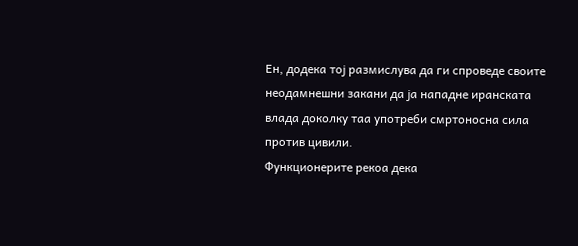Ен, додека тој размислува да ги спроведе своите неодамнешни закани да ја нападне иранската влада доколку таа употреби смртоносна сила против цивили.
Функционерите рекоа дека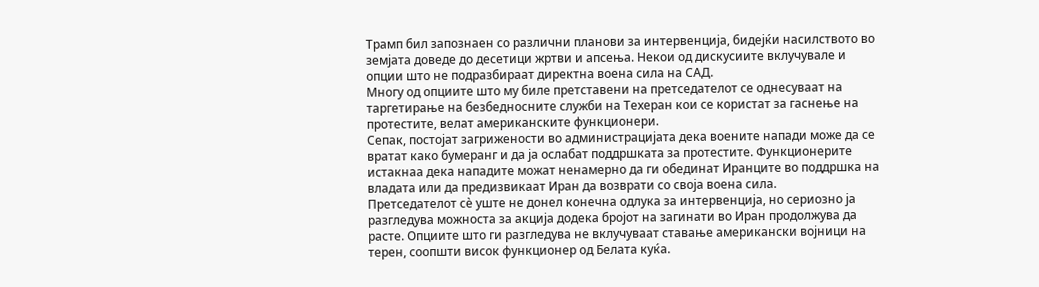Трамп бил запознаен со различни планови за интервенција, бидејќи насилството во земјата доведе до десетици жртви и апсења. Некои од дискусиите вклучувале и опции што не подразбираат директна воена сила на САД.
Многу од опциите што му биле претставени на претседателот се однесуваат на таргетирање на безбедносните служби на Техеран кои се користат за гаснење на протестите, велат американските функционери.
Сепак, постојат загрижености во администрацијата дека воените напади може да се вратат како бумеранг и да ја ослабат поддршката за протестите. Функционерите истакнаа дека нападите можат ненамерно да ги обединат Иранците во поддршка на владата или да предизвикаат Иран да возврати со своја воена сила.
Претседателот сè уште не донел конечна одлука за интервенција, но сериозно ја разгледува можноста за акција додека бројот на загинати во Иран продолжува да расте. Опциите што ги разгледува не вклучуваат ставање американски војници на терен, соопшти висок функционер од Белата куќа.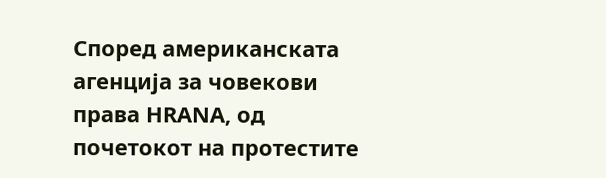Според американската агенција за човекови права HRANA, од почетокот на протестите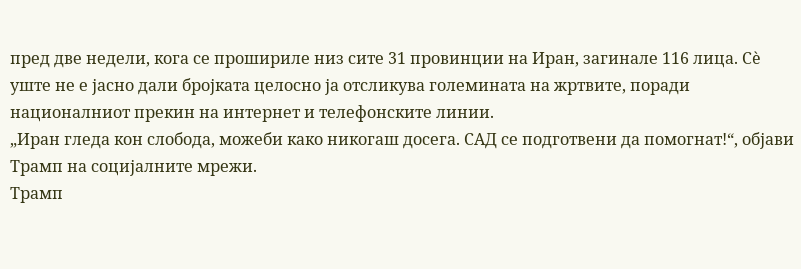пред две недели, кога се прошириле низ сите 31 провинции на Иран, загинале 116 лица. Сè уште не е јасно дали бројката целосно ја отсликува големината на жртвите, поради националниот прекин на интернет и телефонските линии.
„Иран гледа кон слобода, можеби како никогаш досега. САД се подготвени да помогнат!“, објави Трамп на социјалните мрежи.
Трамп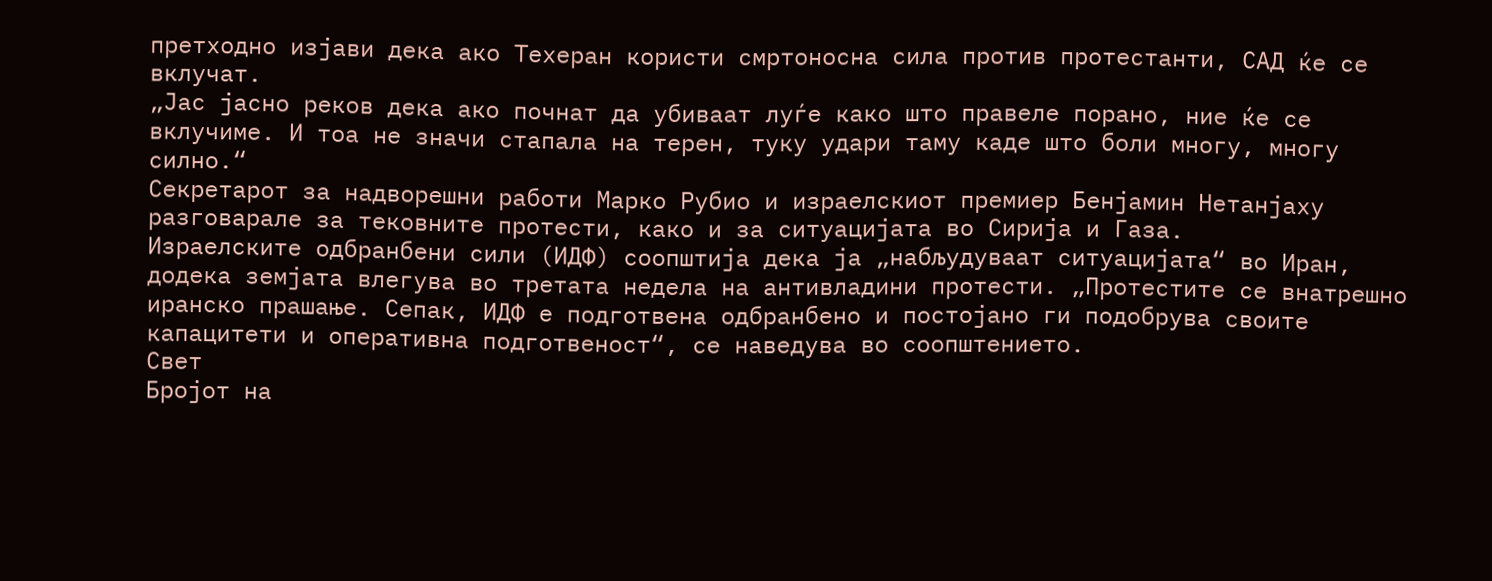претходно изјави дека ако Техеран користи смртоносна сила против протестанти, САД ќе се вклучат.
„Јас јасно реков дека ако почнат да убиваат луѓе како што правеле порано, ние ќе се вклучиме. И тоа не значи стапала на терен, туку удари таму каде што боли многу, многу силно.“
Секретарот за надворешни работи Марко Рубио и израелскиот премиер Бенјамин Нетанјаху разговарале за тековните протести, како и за ситуацијата во Сирија и Газа.
Израелските одбранбени сили (ИДФ) соопштија дека ја „набљудуваат ситуацијата“ во Иран, додека земјата влегува во третата недела на антивладини протести. „Протестите се внатрешно иранско прашање. Сепак, ИДФ е подготвена одбранбено и постојано ги подобрува своите капацитети и оперативна подготвеност“, се наведува во соопштението.
Свет
Бројот на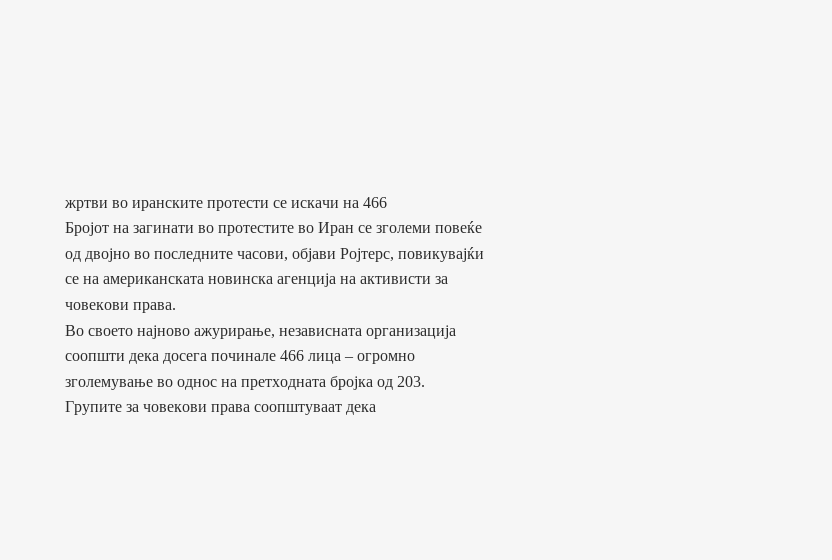жртви во иранските протести се искачи на 466
Бројот на загинати во протестите во Иран се зголеми повеќе од двојно во последните часови, објави Ројтерс, повикувајќи се на американската новинска агенција на активисти за човекови права.
Во своето најново ажурирање, независната организација соопшти дека досега починале 466 лица – огромно зголемување во однос на претходната бројка од 203.
Групите за човекови права соопштуваат дека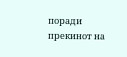поради прекинот на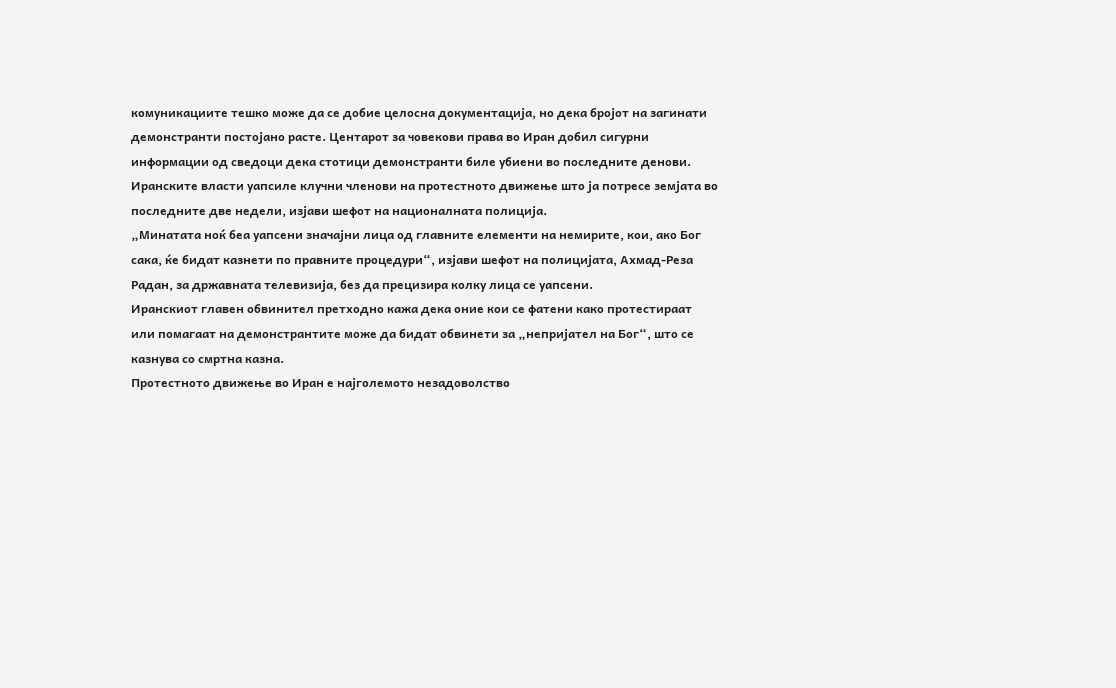комуникациите тешко може да се добие целосна документација, но дека бројот на загинати демонстранти постојано расте. Центарот за човекови права во Иран добил сигурни информации од сведоци дека стотици демонстранти биле убиени во последните денови.
Иранските власти уапсиле клучни членови на протестното движење што ја потресе земјата во последните две недели, изјави шефот на националната полиција.
„Минатата ноќ беа уапсени значајни лица од главните елементи на немирите, кои, ако Бог сака, ќе бидат казнети по правните процедури“, изјави шефот на полицијата, Ахмад-Реза Радан, за државната телевизија, без да прецизира колку лица се уапсени.
Иранскиот главен обвинител претходно кажа дека оние кои се фатени како протестираат или помагаат на демонстрантите може да бидат обвинети за „непријател на Бог“, што се казнува со смртна казна.
Протестното движење во Иран е најголемото незадоволство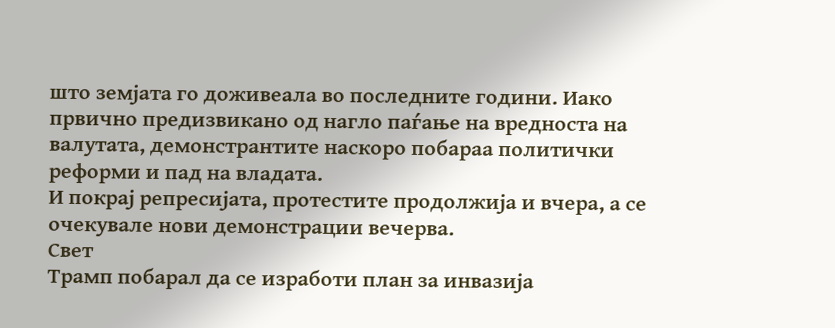што земјата го доживеала во последните години. Иако првично предизвикано од нагло паѓање на вредноста на валутата, демонстрантите наскоро побараа политички реформи и пад на владата.
И покрај репресијата, протестите продолжија и вчера, а се очекувале нови демонстрации вечерва.
Свет
Трамп побарал да се изработи план за инвазија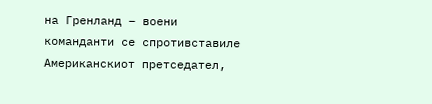на Гренланд – воени команданти се спротивставиле
Американскиот претседател,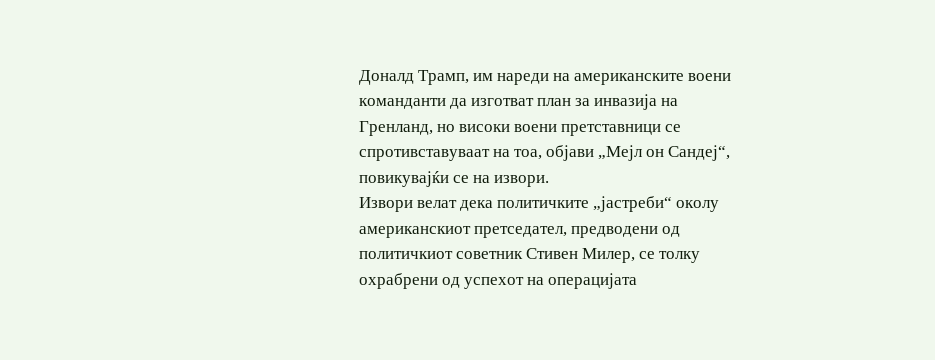Доналд Трамп, им нареди на американските воени команданти да изготват план за инвазија на Гренланд, но високи воени претставници се спротивставуваат на тоа, објави „Мејл он Сандеј“, повикувајќи се на извори.
Извори велат дека политичките „јастреби“ околу американскиот претседател, предводени од политичкиот советник Стивен Милер, се толку охрабрени од успехот на операцијата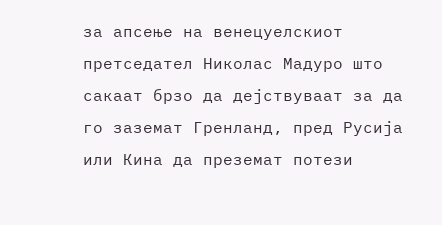за апсење на венецуелскиот претседател Николас Мадуро што сакаат брзо да дејствуваат за да го заземат Гренланд, пред Русија или Кина да преземат потези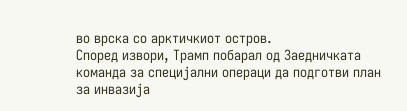во врска со арктичкиот остров.
Според извори, Трамп побарал од Заедничката команда за специјални операци да подготви план за инвазија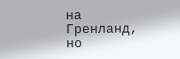на Гренланд, но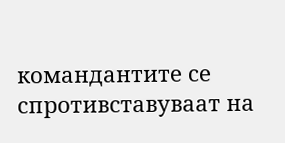командантите се спротивставуваат на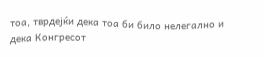тоа, тврдејќи дека тоа би било нелегално и дека Конгресот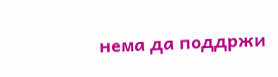нема да поддржи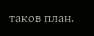таков план.